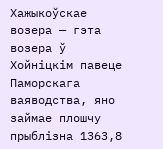Хажыкоўскае возера — гэта возера ў Хойніцкім павеце Паморскага ваяводства, яно займае плошчу прыблізна 1363,8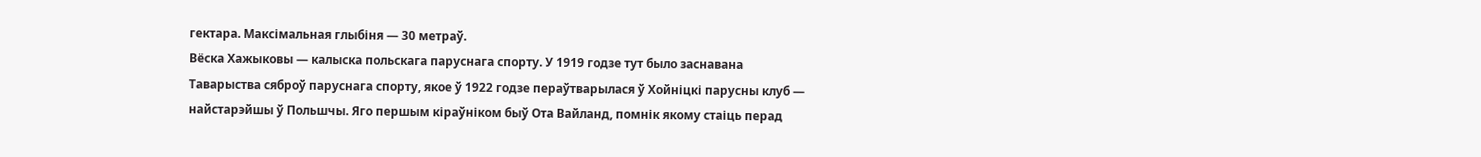гектара. Максімальная глыбіня — 30 метраў.
Вёска Хажыковы — калыска польскага паруснага спорту. У 1919 годзе тут было заснавана Таварыства сяброў паруснага спорту, якое ў 1922 годзе пераўтварылася ў Хойніцкі парусны клуб — найстарэйшы ў Польшчы. Яго першым кіраўніком быў Ота Вайланд, помнік якому стаіць перад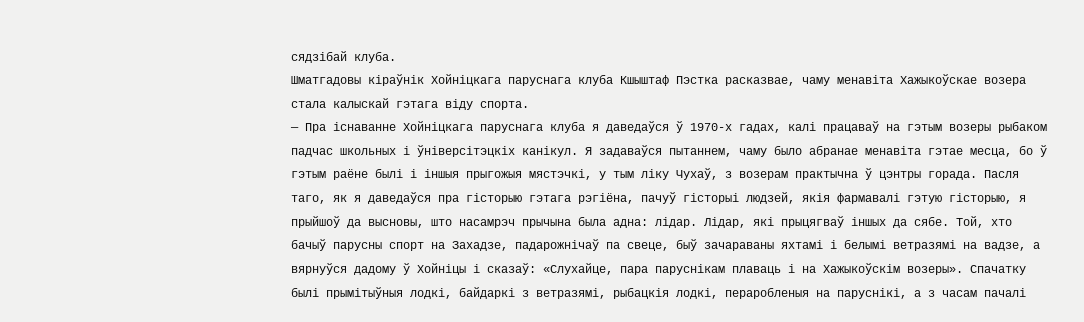сядзібай клуба.
Шматгадовы кіраўнік Хойніцкага паруснага клуба Кшыштаф Пэстка расказвае, чаму менавіта Хажыкоўскае возера стала калыскай гэтага віду спорта.
— Пра існаванне Хойніцкага паруснага клуба я даведаўся ў 1970-х гадах, калі працаваў на гэтым возеры рыбаком падчас школьных і ўніверсітэцкіх канікул. Я задаваўся пытаннем, чаму было абранае менавіта гэтае месца, бо ў гэтым раёне былі і іншыя прыгожыя мястэчкі, у тым ліку Чухаў, з возерам практычна ў цэнтры горада. Пасля таго, як я даведаўся пра гісторыю гэтага рэгіёна, пачуў гісторыі людзей, якія фармавалі гэтую гісторыю, я прыйшоў да высновы, што насамрэч прычына была адна: лідар. Лідар, які прыцягваў іншых да сябе. Той, хто бачыў парусны спорт на Захадзе, падарожнічаў па свеце, быў зачараваны яхтамі і белымі ветразямі на вадзе, а вярнуўся дадому ў Хойніцы і сказаў: «Слухайце, пара паруснікам плаваць і на Хажыкоўскім возеры». Спачатку былі прымітыўныя лодкі, байдаркі з ветразямі, рыбацкія лодкі, пераробленыя на паруснікі, а з часам пачалі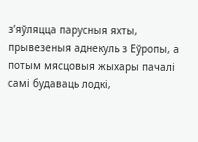зʼяўляцца парусныя яхты, прывезеныя аднекуль з Еўропы, а потым мясцовыя жыхары пачалі самі будаваць лодкі,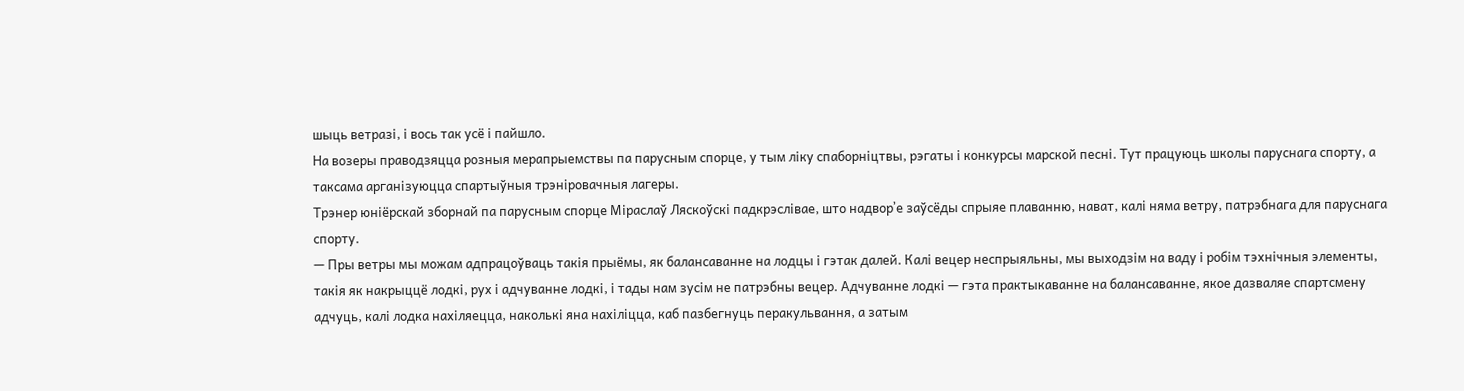шыць ветразі, і вось так усё і пайшло.
На возеры праводзяцца розныя мерапрыемствы па парусным спорце, у тым ліку спаборніцтвы, рэгаты і конкурсы марской песні. Тут працуюць школы паруснага спорту, а таксама арганізуюцца спартыўныя трэніровачныя лагеры.
Трэнер юніёрскай зборнай па парусным спорце Міраслаў Ляскоўскі падкрэслівае, што надворʼе заўсёды спрыяе плаванню, нават, калі няма ветру, патрэбнага для паруснага спорту.
— Пры ветры мы можам адпрацоўваць такія прыёмы, як балансаванне на лодцы і гэтак далей. Калі вецер неспрыяльны, мы выходзім на ваду і робім тэхнічныя элементы, такія як накрыццё лодкі, рух і адчуванне лодкі, і тады нам зусім не патрэбны вецер. Адчуванне лодкі — гэта практыкаванне на балансаванне, якое дазваляе спартсмену адчуць, калі лодка нахіляецца, наколькі яна нахіліцца, каб пазбегнуць перакульвання, а затым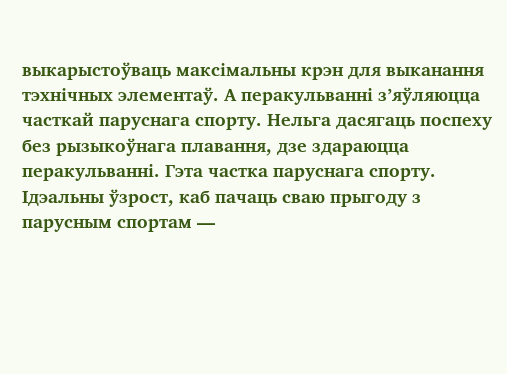выкарыстоўваць максімальны крэн для выканання тэхнічных элементаў. А перакульванні зʼяўляюцца часткай паруснага спорту. Нельга дасягаць поспеху без рызыкоўнага плавання, дзе здараюцца перакульванні. Гэта частка паруснага спорту.
Ідэальны ўзрост, каб пачаць сваю прыгоду з парусным спортам —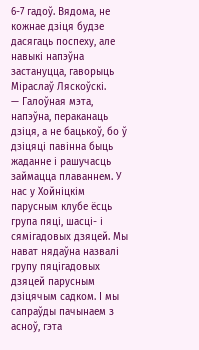6-7 гадоў. Вядома, не кожнае дзіця будзе дасягаць поспеху, але навыкі напэўна застануцца, гаворыць Міраслаў Ляскоўскі.
— Галоўная мэта, напэўна, пераканаць дзіця, а не бацькоў, бо ў дзіцяці павінна быць жаданне і рашучасць займацца плаваннем. У нас у Хойніцкім парусным клубе ёсць група пяці, шасці- і сямігадовых дзяцей. Мы нават нядаўна назвалі групу пяцігадовых дзяцей парусным дзіцячым садком. І мы сапраўды пачынаем з асноў, гэта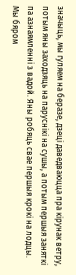значыць, мы гуляем на беразе, дзеці даведваюцца пра кірунак ветру, потым яны заходзяць на паруснікі на сушы, а потым першыя заняткі па азнаямленні з вадой. Яны робяць свае першыя крокі на лодцы. Мы бяром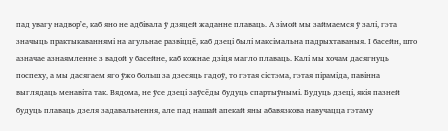пад увагу надворʼе, каб яно не адбівала ў дзяцей жаданне плаваць. А зімой мы займаемся ў залі, гэта значыць практыкаваннямі на агульнае развіццё, каб дзеці былі максімальна падрыхтаваныя. І басейн, што азначае азнаямленне з вадой у басейне, каб кожнае дзіця магло плаваць. Калі мы хочам дасягнуць поспеху, а мы дасягаем яго ўжо больш за дзесяць гадоў, то гэтая сістэма, гэтая піраміда, павінна выглядаць менавіта так. Вядома, не ўсе дзеці заўсёды будуць спартыўнымі. Будуць дзеці, якія пазней будуць плаваць дзеля задавальнення, але пад нашай апекай яны абавязкова навучацца гэтаму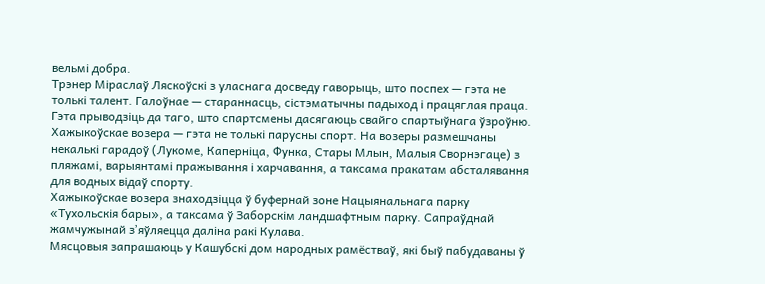вельмі добра.
Трэнер Міраслаў Ляскоўскі з уласнага досведу гаворыць, што поспех — гэта не толькі талент. Галоўнае — стараннасць, сістэматычны падыход і працяглая праца. Гэта прыводзіць да таго, што спартсмены дасягаюць свайго спартыўнага ўзроўню.
Хажыкоўскае возера — гэта не толькі парусны спорт. На возеры размешчаны некалькі гарадоў (Лукоме, Каперніца, Функа, Стары Млын, Малыя Сворнэгаце) з пляжамі, варыянтамі пражывання і харчавання, а таксама пракатам абсталявання для водных відаў спорту.
Хажыкоўскае возера знаходзіцца ў буфернай зоне Нацыянальнага парку «Тухольскія бары», а таксама ў Заборскім ландшафтным парку. Сапраўднай жамчужынай зʼяўляецца даліна ракі Кулава.
Мясцовыя запрашаюць у Кашубскі дом народных рамёстваў, які быў пабудаваны ў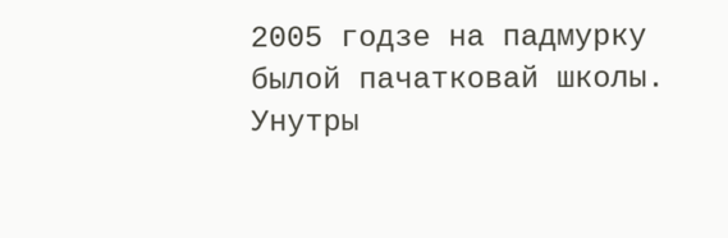2005 годзе на падмурку былой пачатковай школы. Унутры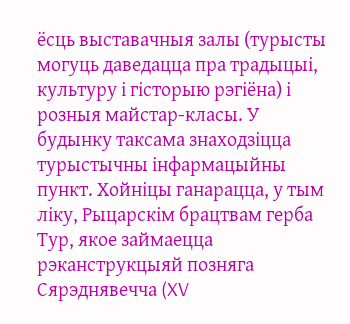ёсць выставачныя залы (турысты могуць даведацца пра традыцыі, культуру і гісторыю рэгіёна) і розныя майстар-класы. У будынку таксама знаходзіцца турыстычны інфармацыйны пункт. Хойніцы ганарацца, у тым ліку, Рыцарскім брацтвам герба Тур, якое займаецца рэканструкцыяй позняга Сярэднявечча (XV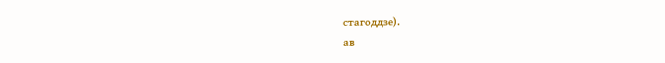стагоддзе).
ав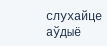слухайце аўдыё